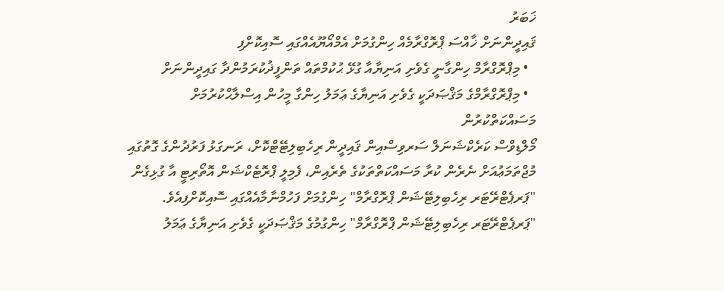ޚަބަރު
ޤައިދީންނަށް ޚާއްސަ ޕްރޮގްރާމެއް ހިންގުމަށް އެމްއޯޔޫއެއްގައި ސޮއިކޮށްފި
  • މިޕްރޮގްރާމް ހިންގާނީ ގެވެށި އަނިޔާއާ ގުޅޭ ޙުކުމްތައް ތަންފީޛުކުރަމުންދާ ގައިދީންނަށް
  • މިޕްރޮގްރާމްގެ މަޤްޞަދަކީ ގެވެށި އަނިޔާގެ ޢަމަލު ހިންގާ މީހުން އިސްލާޙްކުރުމަށް މަސައްކަތްކުރުން
މޯލްޑިވްސް ކަރެކްޝަނަލް ސަރވިސްއިން ޤައިދީން ރިހެބިލިޓޭޓްކޮށް، ރަނގަޅު ފަރުދުންގެ ގޮތުގައި މުޖްތަމަޢުއަށް ނެރެން ކުރާ މަސައްކަތްތަކުގެ ތެރެއިން، ފެމިލީ ޕްރޮޓެކްޝަން އޮތޯރިޓީ އާ ގުޅިގެން "ޕަރޕެޓްރޭޓަރ ރިހެބިލިޓޭޝަން ޕްރޮގްރާމް" ހިންގުމަށް ފަހުމްނާމާއެއްގައި ސޮއިކޮށްފިއެވެ.
"ޕަރޕެޓްރޭޓަރ ރިހެބިލިޓޭޝަން ޕްރޮގްރާމް" ހިންގުމުގެ މަޤްޞަދަކީ ގެވެށި އަނިޔާގެ ޢަމަލު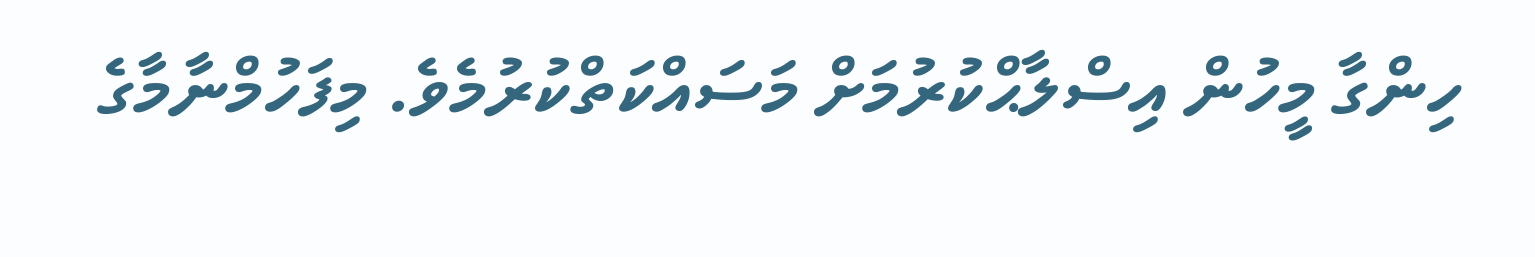ހިންގާ މީހުން އިސްލާޙްކުރުމަށް މަސައްކަތްކުރުމެވެ. މިފަހުމްނާމާގެ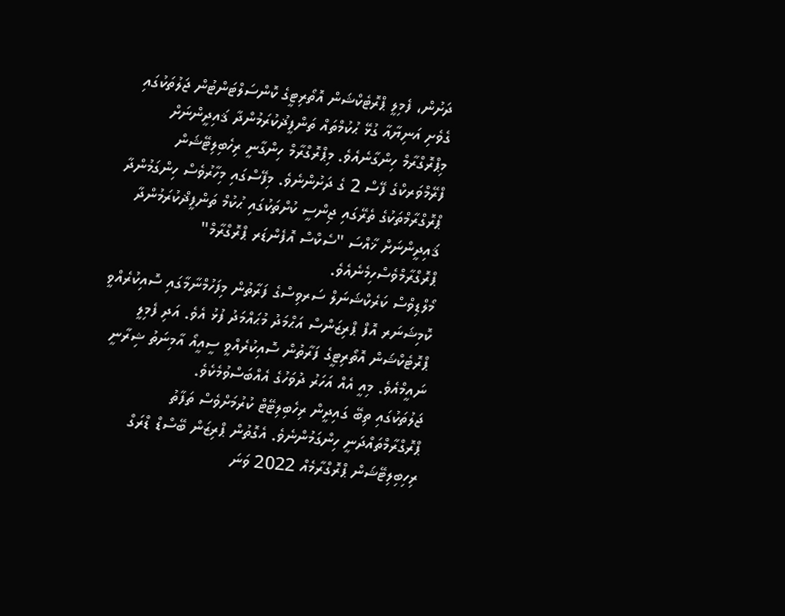ދަށުން، ފެމިލީ ޕްރޮޓެކްޝަން އޮތޯރިޓީގެ ކޮންސަލްޓަންޓުން ޖަލުތަކުގައި ގެވެށި އަނިޔާއާ ގުޅޭ ޙުކުމްތައް ތަންފީޛުކުރަމުންދާ ޤައިދީންނަށް މިޕްރޮގްރާމް ހިންގާނެއެވެ. މިޕްރޮގްރާމް ހިންގާނީ ރިހެބިލިޓޭޝަން ފްރޭމްވަރކްގެ ފޭސް 2 ގެ ދަށުންނެވެ. މިފޭސްގައި މިހާރުވެސް ހިންގަމުންދާ ޕްރޮގްރާމްތަކުގެ ތެރޭގައި ޖިންސީ ކުށްތަކުގައި ޙުކުމް ތަންފީޛްކުރަމުންދާ ޤައިދީންނަށް ޚާއްސަ "ސެކްސް އޮފެންޑަރ ޕްރޮގްރާމް" ޕްރޮގްރާމްވެސްހިމެނެއެވެ.
މޯލްޑިވްސް ކަރެކްޝަނަލް ސަރވިސްގެ ފަރާތުން މިފަހުމްނާމާގައި ސޮއިކުރެއްވީ ކޮމިޝަނަރ އޮފް ޕްރިޒަންސް އަޙްމަދު މުޙައްމަދު ފުޅު އެވެ. އަދި ފެމިލީ ޕްރޮޓެކްޝަން އޮތޯރިޓީގެ ފަރާތުން ސޮއިކުރެއްވީ ސީއީއޯ އާމިނަތު ޝިރާނީ ނައީމްއެވެ. މިއީ އެއް އަހަރު ދުވަހުގެ އެއްބަސްވުމެކެވެ.
ޖަލުތަކުގައި ތިބޭ ގައިދީން ރިހެބިލިޓޭޓް ކުރުމަށްވެސް ތަފާތު ޕްރޮގްރާމްތައްދަނީ ހިންގަމުންނެވެ. އެގޮތުން ޕްރިޒަން ބޭސްޑް ޑްރަގް ރިހިބިލިޓޭޝަން ޕްރޮގްރާމެއް 2022 ވަނަ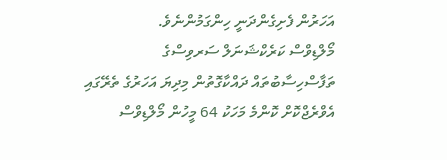އަހަރުން ފެށިގެންދަނީ ހިންގަމުންނެވެ.
މޯލްޑިވްސް ކަރެކްޝަނަލް ސަރވިސްގެ ތަފާސްހިސާބުތައް ދައްކާގޮތުން މިދިޔަ އަހަރުގެ ތެރޭގައި އެވްރެޖްކޮށް ކޮންމެ މަހަކު 64 މީހުން މޯލްޑިވްސް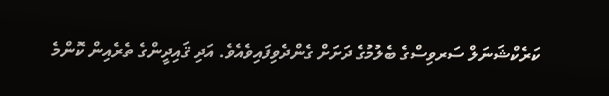ކަރެކްޝަނަލް ސަރވިސްގެ ބެލުމުގެ ދަށަށް ގެންދެވިފައިވެއެވެ. އަދި ޤައިދީންގެ ތެރެއިން ކޮންމެ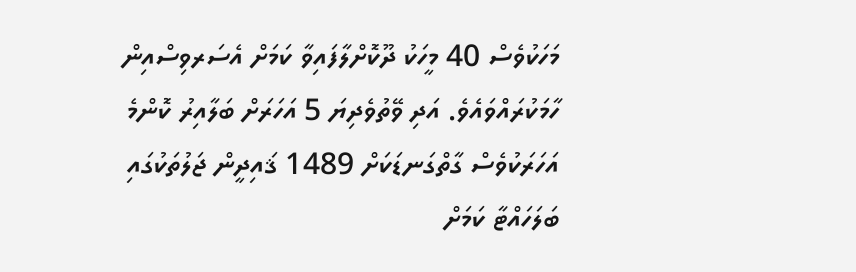މަހަކުވެސް 40 މީހަކު ދޫކޮށްލާފައިވާ ކަމަށް އެސަރވިސްއިން ހާމަކުރައްވައެވެ. އަދި ވޭތުވެދިޔަ 5 އަހަރަށް ބަލާއިރު ކޮންމެ އަހަރަކުވެސް ގާތްގަނޑަކަށް 1489 ޤައިދީން ޖަލުތަކުގައި ބަލަހައްޓާ ކަމަށް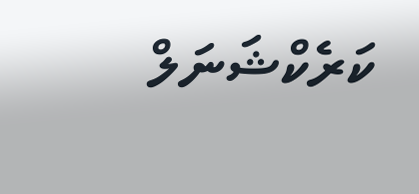ކަރެކްޝަނަލް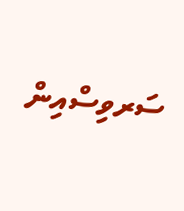ސަރވިސްއިން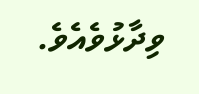ވިދާޅުވެއެވެ.